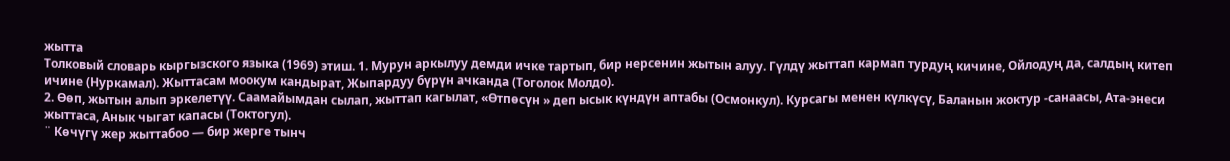жытта
Толковый словарь кыргызского языка (1969) этиш. 1. Мурун аркылуу демди ичке тартып, бир нерсенин жытын алуу. Гүлдү жыттап кармап турдуң кичине, Ойлодуң да, салдың китеп ичине (Нуркамал). Жыттасам моокум кандырат, Жыпардуу бүрүн ачканда (Тоголок Молдо).
2. Өөп, жытын алып эркелетүү. Саамайымдан сылап, жыттап кагылат, «Өтпөсүн » деп ысык күндүн аптабы (Осмонкул). Курсагы менен күлкүсү, Баланын жоктур -санаасы, Ата-энеси жыттаса, Анык чыгат капасы (Токтогул).
¨ Көчүгү жер жыттабоо — бир жерге тынч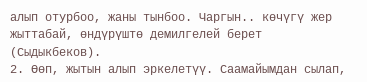алып отурбоо, жаны тынбоо. Чаргын.. көчүгү жер жыттабай, өндүрүштө демилгелей берет (Сыдыкбеков).
2. Өөп, жытын алып эркелетүү. Саамайымдан сылап,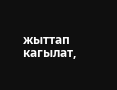жыттап кагылат,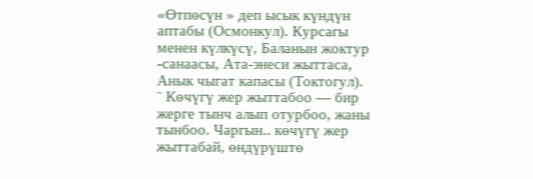«Өтпөсүн » деп ысык күндүн аптабы (Осмонкул). Курсагы менен күлкүсү, Баланын жоктур -санаасы, Ата-энеси жыттаса, Анык чыгат капасы (Токтогул).
¨ Көчүгү жер жыттабоо — бир жерге тынч алып отурбоо, жаны тынбоо. Чаргын.. көчүгү жер жыттабай, өндүрүштө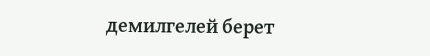демилгелей берет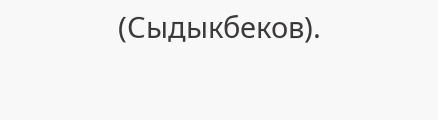(Сыдыкбеков).